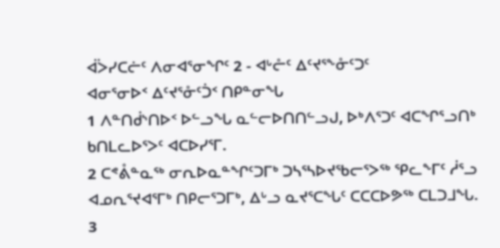ᐋᐴᓯᑕᓖᑦ ᐱᓂᐊᕐᓂᖏᑦ 2 - ᐊᒡᓔᑦ ᐃᑦᔪᕐᖕᓁᑦᑐᑦ
ᐊᓂᕐᓂᐅᑉ ᐃᑦᔪᕐᓁᑦᑑᑉ ᑎᑭᓐᓂᖓ
1 ᐱᓐᑎᑰᔅᑎᐅᑉ ᐅᓪᓗᖓ ᓇᓪᓕᐅᑎᑎᓪᓗᒍ, ᐅᒃᐱᕐᑐᑦ ᐊᑕᖏᕐᓗᑎᒃ ᑲᑎᒪᓚᐅᕐᐳᑦ ᐊᑕᐅᓯᕐᒥ.
2 ᑕᕝᕔᓐᓇᖅ ᓂᕆᐅᓇᓐᖏᑦᑐᒥᒃ ᑐᓴᕐᓴᐅᔪᖃᓕᕐᐳᖅ ᕿᓚᖕᒥᑦ ᓲᕐᓗ ᐊᓄᕆᕐᔪᐊᕐᒥᒃ ᑎᑭᓕᕐᑐᒥᒃ, ᐃᒡᓗ ᓇᔪᕐᑕᖓᑦ ᑕᑕᑕᐅᕗᖅ ᑕᒪᑐᒧᖓ.
3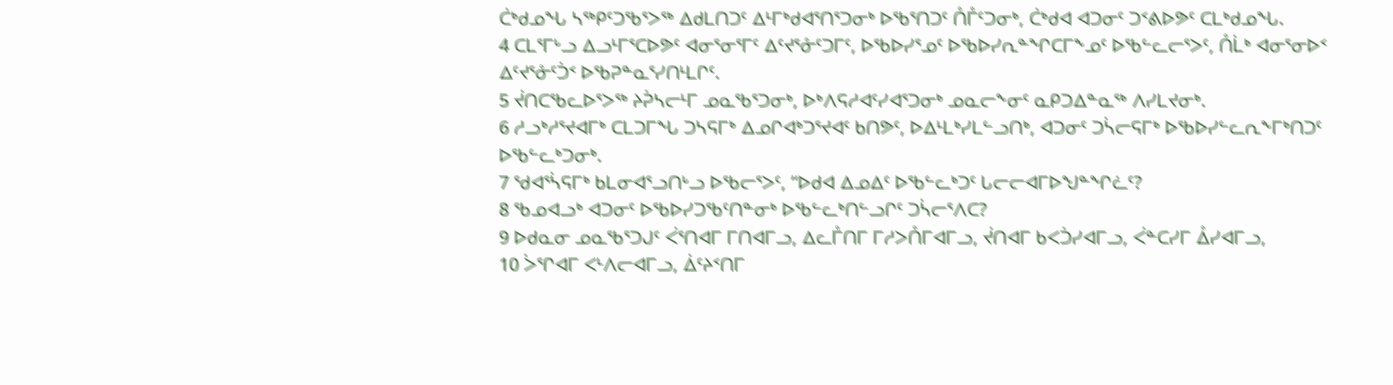ᑖᒃᑯᓄᖓ ᓴᖅᑭᑦᑐᖃᕐᐳᖅ ᐃᑯᒪᑎᑐᑦ ᐃᒻᒥᒃᑯᐊᕐᑎᕐᑐᓂᒃ ᐅᖃᕐᑎᑐᑦ ᑍᒤᑦᑐᓂᒃ, ᑖᒃᑯᐊ ᐊᑐᓂᑦ ᑐᑉᕕᐅᕗᑦ ᑕᒪᒃᑯᓄᖓ.
4 ᑕᒪᕐᒥᒡᓗ ᐃᓗᒻᒥᕐᑕᐅᕗᑦ ᐊᓂᕐᓂᕐᒥᑦ ᐃᑦᔪᕐᓁᑦᑐᒥᑦ, ᐅᖃᐅᓯᕐᓄᑦ ᐅᖃᐅᓯᕆᓐᖏᑕᒥᖕᓄᑦ ᐅᖃᓪᓚᓕᕐᐳᑦ, ᑍᒫᒃ ᐊᓂᕐᓂᐅᑉ ᐃᑦᔪᕐᓁᑦᑑᑉ ᐅᖃᕈᓐᓇᕐᓯᑎᒻᒪᒋᑦ.
5 ᔫᑎᑕᖃᓚᐅᕐᐳᖅ ᔨᕉᓴᓕᒻᒥ ᓄᓇᖃᕐᑐᓂᒃ, ᐅᒃᐱᕋᓱᐊᑦᓯᐊᕐᑐᓂᒃ ᓄᓇᓕᖕᓂᑦ ᓇᑭᑐᐃᓐᓇᖅ ᐱᓯᒪᔪᓂᒃ.
6 ᓱᓗᒃᓱᕐᔪᐊᒥᒃ ᑕᒪᑐᒥᖓ ᑐᓴᕋᒥᒃ ᐃᓄᒋᐊᒃᑐᕐᔪᐊᑦ ᑲᑎᕗᑦ, ᐅᐃᒻᒪᒃᓯᒪᓪᓗᑎᒃ, ᐊᑐᓂᑦ ᑐᓵᓕᕋᒥᒃ ᐅᖃᐅᓯᓪᓚᕆᖕᒥᒃᑎᑐᑦ ᐅᖃᓪᓚᒃᑐᓂᒃ.
7 ᖁᐊᕐᓵᕋᒥᒃ ᑲᒪᓂᐊᕐᓗᑎᒡᓗ ᐅᖃᓕᕐᐳᑦ, “ᐅᑯᐊ ᐃᓄᐃᑦ ᐅᖃᓪᓚᒃᑐᑦ ᒐᓕᓕᐊᒥᐅᖑᓐᖏᓛᑦ?
8 ᖃᓄᐊᓗᒃ ᐊᑐᓂᑦ ᐅᖃᐅᓯᑐᖃᑦᑎᓐᓂᒃ ᐅᖃᓪᓚᒃᑎᓪᓗᒋᑦ ᑐᓵᓕᕐᐱᑕ?
9 ᐅᑯᓇᓂ ᓄᓇᖃᕐᑐᒍᑦ ᐹᕐᑎᐊᒥ ᒥᑎᐊᒥᓗ, ᐃᓚᒤᑎᒥ ᒥᓱᐳᑍᒥᐊᒥᓗ, ᔫᑎᐊᒥ ᑲᐸᑑᓯᐊᒥᓗ, ᐹᓐᑕᓯᒥ ᐂᓯᐊᒥᓗ,
10 ᐴᕐᒋᐊᒥ ᐸᒻᐱᓕᐊᒥᓗ, ᐄᑦᔨᑉᑎᒥ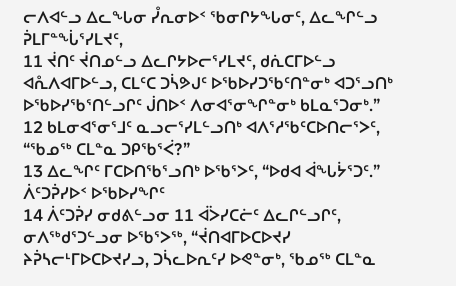ᓕᐱᐊᓪᓗ ᐃᓚᖓᓂ ᓮᕆᓂᐅᑉ ᖃᓂᒋᔭᖓᓂᑦ, ᐃᓚᖏᓪᓗ ᕉᒪᒥᓐᖔᕐᓯᒪᔪᑦ,
11 ᔫᑎᑦ ᔫᑎᓄᓪᓗ ᐃᓚᒋᔭᐅᓕᕐᓯᒪᔪᑦ, ᑯᕇᑕᒥᐅᓪᓗ ᐊᕅᐱᐊᒥᐅᓪᓗ, ᑕᒪᑦᑕ ᑐᓵᕗᒍᑦ ᐅᖃᐅᓯᑐᖃᑦᑎᓐᓂᒃ ᐊᑐᕐᓗᑎᒃ ᐅᖃᐅᓯᖃᕐᑎᓪᓗᒋᑦ ᒎᑎᐅᑉ ᐱᓂᐊᕐᓂᖏᓐᓂᒃ ᑲᒪᓇᕐᑐᓂᒃ.”
12 ᑲᒪᓂᐊᕐᓂᕐᒧᑦ ᓇᓗᓕᕐᓯᒪᓪᓗᑎᒃ ᐊᐱᕐᓱᖃᑦᑕᐅᑎᓕᕐᐳᑦ, “ᖃᓄᖅ ᑕᒪᓐᓇ ᑐᑭᖃᕐᐹ?”
13 ᐃᓚᖏᑦ ᒥᑕᐅᑎᖃᕐᓗᑎᒃ ᐅᖃᕐᐳᑦ, “ᐅᑯᐊ ᐋᖓᔮᕐᑐᑦ.”
ᐲᑦᑐᕉᓯᐅᑉ ᐅᖃᐅᓯᖏᑦ
14 ᐲᑦᑐᕉᓯ ᓂᑯᕕᓪᓗᓂ 11 ᐋᐴᓯᑕᓖᑦ ᐃᓚᒋᓪᓗᒋᑦ, ᓂᐱᖅᑯᕐᑐᓪᓗᓂ ᐅᖃᕐᐳᖅ, “ᔫᑎᐊᒥᐅᑕᐅᔪᓯ ᔨᕉᓴᓕᒻᒥᐅᑕᐅᔪᓯᓗ, ᑐᓵᓚᐅᕆᑦᓯ ᐅᕙᓐᓂᒃ, ᖃᓄᖅ ᑕᒪᓐᓇ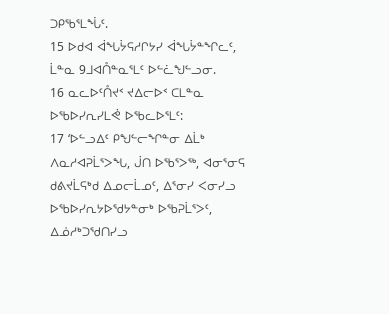ᑐᑭᖃᕐᒪᖔᑦ.
15 ᐅᑯᐊ ᐋᖓᔮᕋᓱᒋᔭᓯ ᐋᖓᔮᓐᖏᓚᑦ, ᒫᓐᓇ 9ᒧᐊᑍᓐᓇᕐᒪᑦ ᐅᓪᓛᖑᓪᓗᓂ.
16 ᓇᓚᐅᑦᑍᔪᑉ ᔪᐃᓕᐅᑉ ᑕᒪᓐᓇ ᐅᖃᐅᓯᕆᓯᒪᕚ ᐅᖃᓚᐅᕐᒪᑦ:
17 ‘ᐅᓪᓗᐃᑦ ᑭᖑᓪᓕᖏᓐᓂ ᐃᒫᒃ ᐱᓇᓱᐊᕈᒫᕐᐳᖓ, ᒎᑎ ᐅᖃᕐᐳᖅ, ᐊᓂᕐᓂᕋ ᑯᕕᔪᒫᕋᒃᑯ ᐃᓄᓕᒫᓄᑦ, ᐃᕐᓂᓯ ᐸᓂᓯᓗ ᐅᖃᐅᓯᕆᔭᐅᖁᔭᓐᓂᒃ ᐅᖃᕈᒫᕐᐳᑦ, ᐃᓅᓱᒃᑐᖁᑎᓯᓗ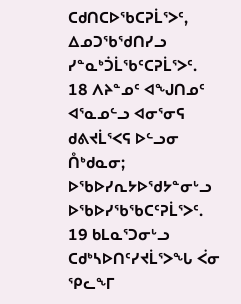ᑕᑯᑎᑕᐅᖃᑕᕈᒫᕐᐳᑦ, ᐃᓄᑐᖃᖁᑎᓯᓗ ᓯᓐᓇᒃᑑᒫᖃᑦᑕᕈᒫᕐᐳᑦ.
18 ᐱᔨᓐᓄᑦ ᐊᖑᑎᓄᑦ ᐊᕐᓇᓄᓪᓗ ᐊᓂᕐᓂᕋ ᑯᕕᔪᒫᕐᐸᕋ ᐅᓪᓗᓂ ᑍᒃᑯᓇᓂ; ᐅᖃᐅᓯᕆᔭᐅᖁᔭᓐᓂᒡᓗ ᐅᖃᐅᓯᖃᖃᑕᑦᕈᒫᕐᐳᑦ.
19 ᑲᒪᓇᕐᑐᓂᒡᓗ ᑕᑯᒃᓴᐅᑎᑦᓯᔪᒫᕐᐳᖓ ᐹᓂ ᕿᓚᖕᒥ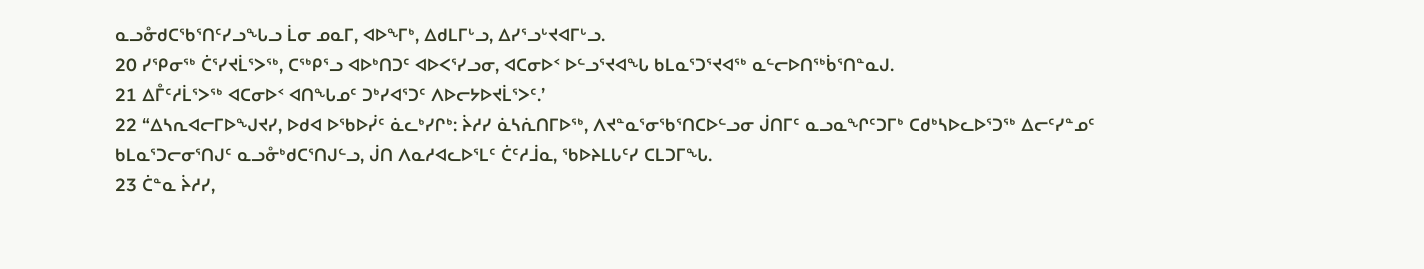ᓇᓗᓁᑯᑕᖃᕐᑎᑦᓯᓗᖓᓗ ᒫᓂ ᓄᓇᒥ, ᐊᐅᖕᒥᒃ, ᐃᑯᒪᒥᒡᓗ, ᐃᓯᕐᓗᒡᔪᐊᒥᒡᓗ.
20 ᓯᕿᓂᖅ ᑖᕐᓯᔪᒫᕐᐳᖅ, ᑕᖅᑭᕐᓗ ᐊᐅᒃᑎᑐᑦ ᐊᐅᐸᕐᓯᓗᓂ, ᐊᑕᓂᐅᑉ ᐅᓪᓗᕐᔪᐊᖓ ᑲᒪᓇᕐᑐᕐᔪᐊᖅ ᓇᓪᓕᐅᑎᖅᑳᕐᑎᓐᓇᒍ.
21 ᐃᒤᑦᓱᒫᕐᐳᖅ ᐊᑕᓂᐅᑉ ᐊᑎᖓᓄᑦ ᑐᒃᓯᐊᕐᑐᑦ ᐱᐅᓕᔭᐅᔪᒫᕐᐳᑦ.’
22 “ᐃᓴᕆᐊᓕᒥᐅᖑᔪᓯ, ᐅᑯᐊ ᐅᖃᐅᓰᑦ ᓈᓚᒃᓯᒋᒃ: ᔩᓱᓯ ᓈᓴᕇᑎᒥᐅᖅ, ᐱᔪᓐᓇᕐᓂᖃᕐᑎᑕᐅᓪᓗᓂ ᒎᑎᒥᑦ ᓇᓗᓇᖏᑦᑐᒥᒃ ᑕᑯᒃᓴᐅᓚᐅᕐᑐᖅ ᐃᓕᑦᓯᓐᓄᑦ ᑲᒪᓇᕐᑐᓕᓂᕐᑎᒍᑦ ᓇᓗᓁᒃᑯᑕᕐᑎᒍᓪᓗ, ᒎᑎ ᐱᓇᓱᐊᓚᐅᕐᒪᑦ ᑖᑦᓱᒨᓇ, ᖃᐅᔨᒪᒐᑦᓯ ᑕᒪᑐᒥᖓ.
23 ᑖᓐᓇ ᔩᓱᓯ,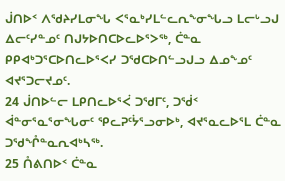ᒎᑎᐅᑉ ᐱᖁᔨᓯᒪᓂᖓ ᐸᕐᓇᒃᓯᒪᓪᓚᕆᖕᓂᖓᓗ ᒪᓕᒡᓗᒍ ᐃᓕᑦᓯᓐᓄᑦ ᑎᒍᔭᐅᑎᑕᐅᓚᐅᕐᐳᖅ, ᑖᓐᓇ ᑭᑭᐊᒃᑐᕐᑕᐅᑎᓚᐅᕐᐸᓯ ᑐᖁᑕᐅᑎᓪᓗᒍᓗ ᐃᓄᖕᓄᑦ ᐊᔪᕐᑐᓕᔪᓄᑦ.
24 ᒎᑎᐅᓪᓕ ᒪᑭᑎᓚᐅᕐᐹ ᑐᖁᒥᑦ, ᑐᖂᑉ ᐋᓐᓂᕐᓇᕐᓂᖓᓂᑦ ᕿᓚᕈᑦᔮᕐᓗᓂᐅᒃ, ᐊᔪᕐᓇᓚᐅᕐᒪ ᑖᓐᓇ ᑐᖁᖎᓐᓇᕆᐊᒃᓴᖅ.
25 ᑍᕕᑎᐅᑉ ᑖᓐᓇ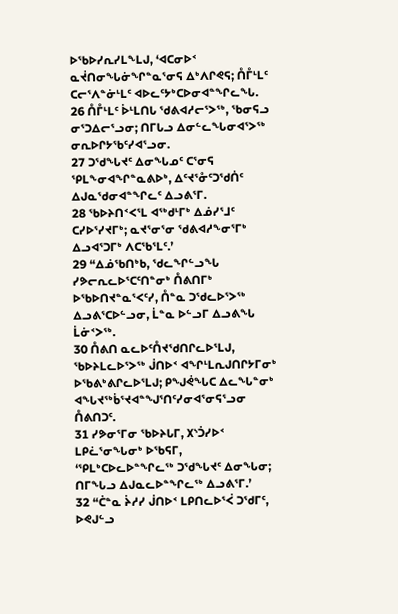ᐅᖃᐅᓯᕆᓯᒪᖕᒪᒍ, ‘ᐊᑕᓂᐅᑉ ᓇᔫᑎᓂᖓᓃᖏᓐᓇᕐᓂᕋ ᐃᒃᐱᒋᕙᕋ; ᑍᒤᒻᒪᑦ ᑕᓕᕐᐱᓐᓃᒻᒪᑦ ᐊᐅᓚᑦᔭᒃᑕᐅᓂᐊᓐᖏᓚᖓ.
26 ᑍᒤᒻᒪᑦ ᐆᒻᒪᑎᒐ ᖁᕕᐊᓱᓕᕐᐳᖅ, ᖃᓂᕋᓗ ᓂᕐᑐᐃᓕᕐᓗᓂ; ᑎᒥᒐᓗ ᐃᓂᓪᓚᖓᓂᐊᕐᐳᖅ ᓂᕆᐅᒋᔭᖃᑦᓯᐊᕐᓗᓂ.
27 ᑐᖁᖓᔪᑦ ᐃᓂᖓᓄᑦ ᑕᕐᓂᕋ ᕿᒪᖕᓂᐊᖏᓐᓇᕕᐅᒃ, ᐃᑦᔪᕐᓁᑦᑐᖁᑏᑦ ᐃᒍᓇᖁᓂᐊᓐᖏᓚᑦ ᐃᓗᕕᕐᒥ.
28 ᖃᐅᔨᑎᑉᐸᕐᒪ ᐊᖅᑯᒻᒥᒃ ᐃᓅᓯᕐᒧᑦ ᑕᓯᐅᕐᓯᔪᒥᒃ; ᓇᔪᕐᓂᕐᓂ ᖁᕕᐊᓱᖕᓂᕐᒥᒃ ᐃᓗᐊᕐᑐᒥᒃ ᐱᑕᖃᕐᒪᑦ.’
29 “ᐃᓅᖃᑎᒃᑲ, ᖁᓚᖏᓪᓗᖓ ᓯᕗᓕᕆᓚᐅᕐᑕᑦᑎᓐᓂᒃ ᑍᕕᑎᒥᒃ ᐅᖃᐅᑎᔪᓐᓇᕐᐸᑦᓯ, ᑍᓐᓇ ᑐᖁᓚᐅᕐᐳᖅ ᐃᓗᕕᕐᑕᐅᓪᓗᓂ, ᒫᓐᓇ ᐅᓪᓗᒥ ᐃᓗᕕᖓ ᒫᓃᑉᐳᖅ.
30 ᑍᕕᑎ ᓇᓚᐅᑦᑍᔪᖁᑎᒋᓚᐅᕐᒪᒍ, ᖃᐅᔨᒪᓚᐅᕐᐳᖅ ᒎᑎᐅᑉ ᐊᖏᒻᒪᕆᒍᑎᒋᔭᒥᓂᒃ ᐅᖃᕕᒃᕕᒋᓚᐅᕐᒪᒍ; ᑭᖑᕚᖓᑕ ᐃᓚᖓᓐᓂᒃ ᐊᖓᔪᖅᑳᕐᔪᐊᓐᖑᕐᑎᑦᓯᓂᐊᕐᓂᕋᕐᓗᓂ ᑍᕕᑎᑐᑦ.
31 ᓯᕗᓂᕐᒥᓂ ᖃᐅᔨᒐᒥ, ᙭ᔅᑑᓯᐅᑉ ᒪᑭᓛᕐᓂᖓᓂᒃ ᐅᖃᕋᒥ, ‘ᕿᒪᒃᑕᐅᓚᐅᓐᖏᓚᖅ ᑐᖁᖓᔪᑦ ᐃᓂᖓᓂ; ᑎᒥᖓᓗ ᐃᒍᓇᓚᐅᓐᖏᓚᖅ ᐃᓗᕕᕐᒥ.’
32 “ᑖᓐᓇ ᔩᓱᓯ ᒎᑎᐅᑉ ᒪᑭᑎᓚᐅᕐᐹ ᑐᖁᒥᑦ, ᐅᕙᒍᓪᓗ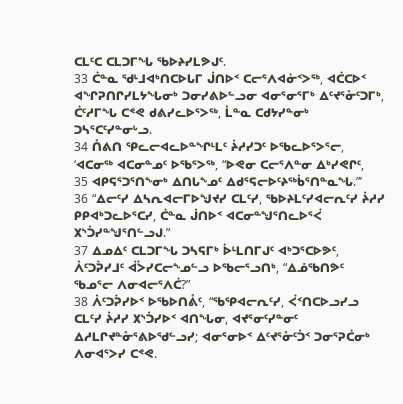ᑕᒪᑦᑕ ᑕᒪᑐᒥᖓ ᖃᐅᔨᓯᒪᕗᒍᑦ.
33 ᑖᓐᓇ ᖁᒻᒧᐊᒃᑎᑕᐅᒐᒥ ᒎᑎᐅᑉ ᑕᓕᕐᐱᐊᓃᑉᐳᖅ, ᐊᑖᑕᐅᑉ ᐊᖏᕈᑎᒋᓯᒪᔭᖓᓂᒃ ᑐᓂᓯᕕᐅᓪᓗᓂ ᐊᓂᕐᓂᕐᒥᒃ ᐃᑦᔪᕐᓁᑦᑐᒥᒃ, ᑖᑦᓱᒥᖓ ᑕᕝᕙ ᑯᕕᓯᓚᐅᕐᐳᖅ, ᒫᓐᓇ ᑕᑯᔭᓯᓐᓂᒃ ᑐᓴᕐᑕᑦᓯᓐᓂᒡᓗ.
34 ᑍᕕᑎ ᕿᓚᓕᐊᓚᐅᓐᖏᒻᒪᑦ ᔩᓱᓯᑐᑦ ᐅᖃᓚᐅᕐᐳᕐᓕ, ‘ᐊᑕᓂᖅ ᐊᑕᓂᓐᓄᑦ ᐅᖃᕐᐳᖅ, “ᐅᕙᓂ ᑕᓕᕐᐱᓐᓂ ᐃᒃᓯᕙᒋᑦ,
35 ᐊᑭᕋᕐᑐᕐᑎᖕᓂᒃ ᐃᑎᒐᖕᓄᑦ ᐃᑯᕐᕋᓕᐅᑦᔨᖅᑳᕐᑎᓐᓇᖓ.”’
36 “ᐃᓕᑦᓯ ᐃᓴᕆᐊᓕᒥᐅᖑᔪᓯ ᑕᒪᑦᓯ, ᖃᐅᔨᒪᑦᓯᐊᓕᕆᑦᓯ ᔩᓱᓯ ᑭᑭᐊᒃᑐᓚᐅᕐᑕᓯ, ᑖᓐᓇ ᒎᑎᐅᑉ ᐊᑕᓂᓐᖑᕐᑎᓚᐅᕐᐹ ᙭ᔅᑑᓯᓐᖑᕐᑎᓪᓗᒍ.”
37 ᐃᓄᐃᑦ ᑕᒪᑐᒥᖓ ᑐᓴᕋᒥᒃ ᐆᒻᒪᑎᒥᒍᑦ ᐊᒃᑐᕐᑕᐅᕗᑦ, ᐲᑦᑐᕉᓯᒧᑦ ᐋᐴᓯᑕᓕᖕᓄᓪᓗ ᐅᖃᓕᕐᓗᑎᒃ, “ᐃᓅᖃᑎᕗᑦ ᖃᓄᕐᓕ ᐱᓂᐊᓕᕐᐱᑖ?”
38 ᐲᑦᑐᕉᓯᐅᑉ ᐅᖃᐅᑎᕔᑦ, “ᖃᕿᐊᓕᕆᑦᓯ, ᐹᑉᑎᑕᐅᓗᓯᓗ ᑕᒪᑦᓯ ᔩᓱᓯ ᙭ᔅᑑᓯᐅᑉ ᐊᑎᖓᓂ, ᐊᔪᕐᓂᑦᓯᓐᓂᑦ ᐃᓱᒪᒋᔪᓐᓁᕐᕕᐅᖁᓪᓗᓯ; ᐊᓂᕐᓂᐅᑉ ᐃᑦᔪᕐᓁᑦᑑᑉ ᑐᓂᕐᕈᑖᓂᒃ ᐱᓂᐊᕐᐳᓯ ᑕᕝᕙ.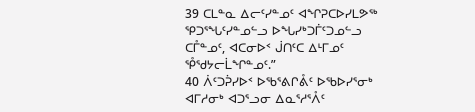39 ᑕᒪᓐᓇ ᐃᓕᑦᓯᓐᓄᑦ ᐊᖏᕈᑕᐅᓯᒪᕗᖅ ᕿᑐᕐᖓᑦᓯᓐᓄᓪᓗ ᐅᖓᓯᒃᑐᒦᑦᑐᓄᓪᓗ ᑕᒤᓐᓄᑦ, ᐊᑕᓂᐅᑉ ᒎᑎᑦᑕ ᐃᒻᒥᓄᑦ ᕾᖁᔭᓕᒫᖏᓐᓄᑦ.”
40 ᐲᑦᑐᕉᓯᐅᑉ ᐅᖃᕐᕕᒋᕔᑦ ᐅᖃᐅᓯᕐᓂᒃ ᐊᒥᓱᓂᒃ ᐊᑐᕐᓗᓂ ᐃᓇᕐᓱᕐᐰᑦ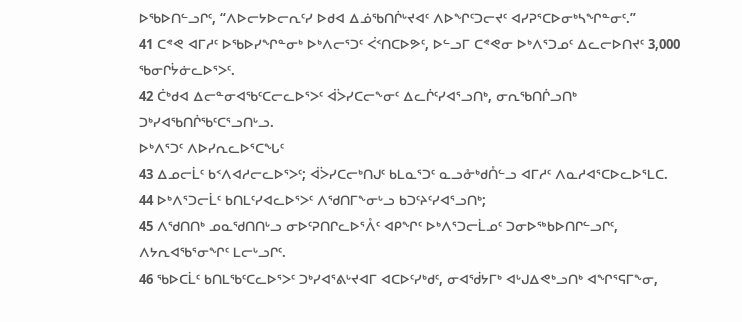ᐅᖃᐅᑎᓪᓗᒋᑦ, “ᐱᐅᓕᔭᐅᓕᕆᑦᓯ ᐅᑯᐊ ᐃᓅᖃᑎᒌᒡᔪᐊᑦ ᐱᐅᖏᑦᑐᓕᔪᑦ ᐊᓯᕈᕐᑕᐅᓂᒃᓴᖏᓐᓂᑦ.”
41 ᑕᕝᕙ ᐊᒥᓱᑦ ᐅᖃᐅᓯᖏᓐᓂᒃ ᐅᒃᐱᓕᕐᑐᑦ ᐹᑉᑎᑕᐅᕗᑦ, ᐅᓪᓗᒥ ᑕᕝᕙᓂ ᐅᒃᐱᕐᑐᓄᑦ ᐃᓚᓕᐅᑎᔪᑦ 3,000 ᖃᓂᒋᔮᓃᓚᐅᕐᐳᑦ.
42 ᑖᒃᑯᐊ ᐃᓕᓐᓂᐊᖃᑦᑕᓕᓚᐅᕐᐳᑦ ᐋᐴᓯᑕᓕᖕᓂᑦ ᐃᓚᒌᑦᓯᐊᕐᓗᑎᒃ, ᓂᕆᖃᑎᒌᓗᑎᒃ ᑐᒃᓯᐊᖃᑎᒌᖃᑦᑕᕐᓗᑎᒡᓗ.
ᐅᒃᐱᕐᑐᑦ ᐱᐅᓯᕆᓚᐅᕐᑕᖓᑦ
43 ᐃᓄᓕᒫᑦ ᑲᑉᐱᐊᓱᓕᓚᐅᕐᐳᑦ; ᐋᐴᓯᑕᓕᒃᑎᒍᑦ ᑲᒪᓇᕐᑐᑦ ᓇᓗᓁᒃᑯᑍᓪᓗ ᐊᒥᓱᑦ ᐱᓇᓱᐊᕐᑕᐅᓚᐅᕐᒪᑕ.
44 ᐅᒃᐱᕐᑐᓕᒫᑦ ᑲᑎᒪᑦᓯᐊᓚᐅᕐᐳᑦ ᐱᖁᑎᒥᖕᓂᒡᓗ ᑲᑐᑦᔨᑦᓯᐊᕐᓗᑎᒃ;
45 ᐱᖁᑎᑎᒃ ᓄᓇᖁᑎᑎᒡᓗ ᓂᐅᑦᕈᑎᒋᓚᐅᕐᐰᑦ ᐊᑭᖏᑦ ᐅᒃᐱᕐᑐᓕᒫᓄᑦ ᑐᓂᐅᖅᑲᐅᑎᒋᓪᓗᒋᑦ, ᐱᔭᕆᐊᖃᕐᓂᖏᑦ ᒪᓕᒡᓗᒋᑦ.
46 ᖃᐅᑕᒫᑦ ᑲᑎᒪᖃᑦᑕᓚᐅᕐᐳᑦ ᑐᒃᓯᐊᕐᕕᒡᔪᐊᒥ ᐊᑕᐅᑦᓯᒃᑯᑦ, ᓂᐊᖂᔭᒥᒃ ᐊᒡᒍᐃᕙᒃᓗᑎᒃ ᐊᖏᕐᕋᒥᖕᓂ,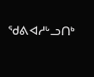ᖁᕕᐊᓱᒡᓗᑎᒃ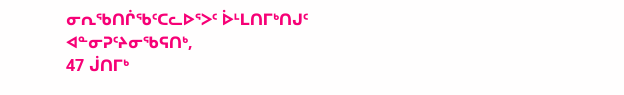ᓂᕆᖃᑎᒌᖃᑦᑕᓚᐅᕐᐳᑦ ᐆᒻᒪᑎᒥᒃᑎᒍᑦ ᐊᓐᓂᕈᑦᔨᓂᖃᕋᑎᒃ,
47 ᒎᑎᒥᒃ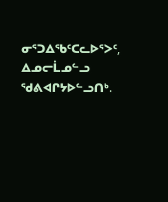ᓂᕐᑐᐃᖃᑦᑕᓚᐅᕐᐳᑦ, ᐃᓄᓕᒫᓄᓪᓗ ᖁᕕᐊᒋᔭᐅᓪᓗᑎᒃ.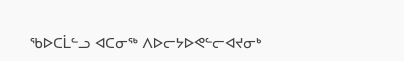ᖃᐅᑕᒫᓪᓗ ᐊᑕᓂᖅ ᐱᐅᓕᔭᐅᕙᓪᓕᐊᔪᓂᒃ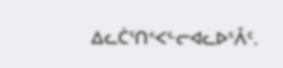ᐃᓚᑖᕐᑎᑉᐸᓪᓕᐊᓚᐅᕐᐰᑦ.